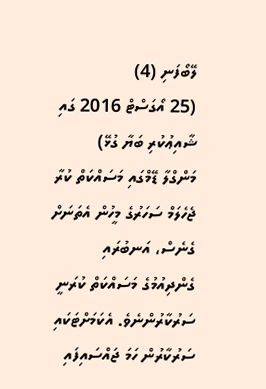ލޭބޯފަނި (4)
(25 އޯގަސްޓް 2016 ގައި ޝާއިޢުކުރި ބަޔާ ގުޅޭ)
މަންގްލާ ޑޭމްގައި މަސައްކަތް ކުރާ ޖެހެލަމް ސަހަރުގެ މީހުން އެތަނަށް ގެނެސް، އަނބުރައި ގެންދިއުމުގެ މަސައްކަތް ކުރަނީ ސަރުކާރުންނެވެ. އެކަމަށްޓަކައި ސަރުކާރުން ހަމަ ޖައްސައިފައި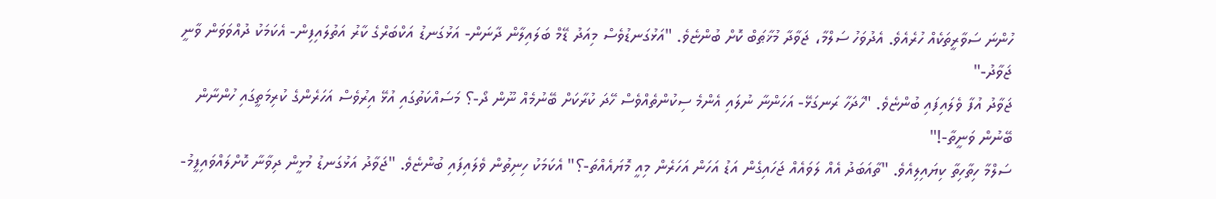ހުންނަ ސަވާރީތަކެއް ހުރެއެވެ. އެދުވަހު ސަލްމާ، ޖަވާދާ މުޚާޠަބް ކޮށް ބުންޏެވެ. "އަޅުގަނޑުވެސް މިއަދު ޑޭމް ބަލައިލާން ދާނަން- އަޅުގަނޑު އަކްބަރްގެ ކާރު އަތުލައިފިން- އެކަމަކު ދުއްވަވަން ވާނީ ޖަވާދު-"
ޖަވާދު އުފާ ވެލައިފައި ބުންޏެވެ. "ހާދަހާ ރަނގަޅޭ- އަހަންނާ ނުލައި އެންމެ ސިކުންތެއްވެސް ހޭދަ ކުރާކަށް ބޭނުމެއް ނޫން ދޯ-؟ މަސައްކަތުގައި އުޅޭ އިރުވެސް އަހަރެންގެ ކުރިމަތީގައި ހުންނާން ބޭނުން ވަނީތާ-!"
ސަލްމާ ހިތާހިތާ ކިޔައިލިއެވެ. "ތާއަބަދު އެއް ލަވައެއް ޖަހައިގެން އަޑު އަހަން އަހަރެން މިއީ މޮޔައެއްތަ-؟" އެކަމަކު ހިނިތުން ވެލައިފައި ބުންޏެވެ. "ޖަވާދު އަޅުގަނޑު މުޅީން ދިވާނާ ކޮށްލައްވައިފީމު-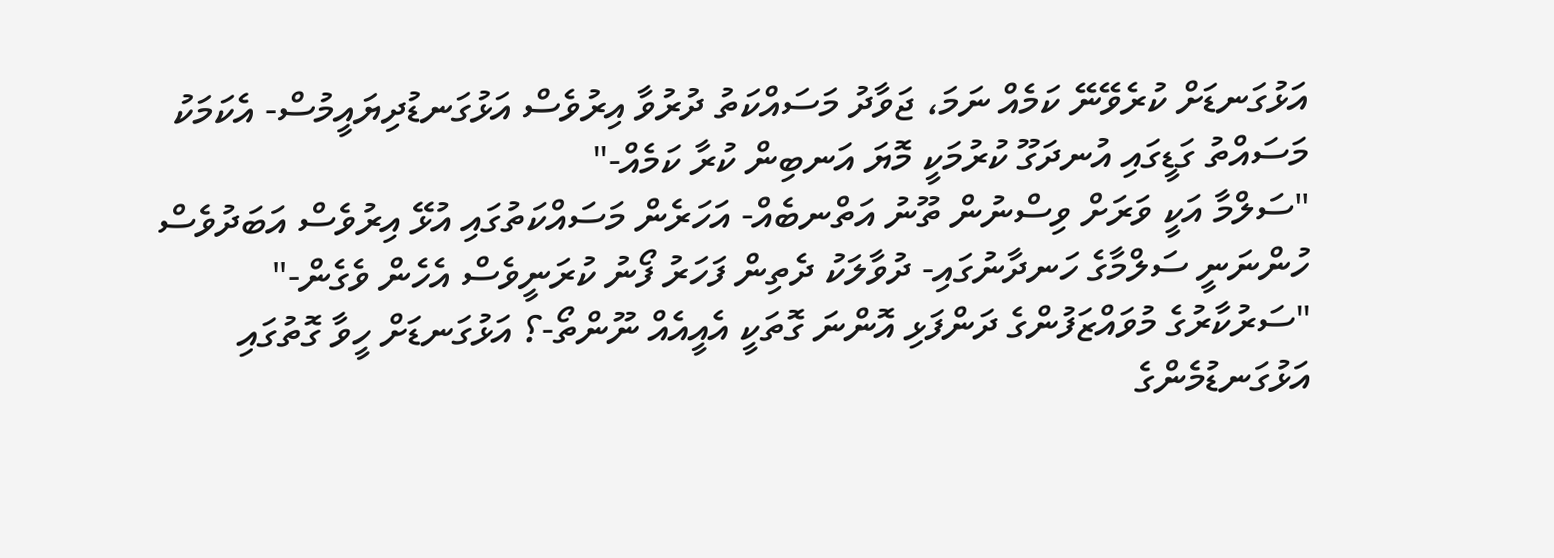އަޅުގަނޑަށް ކުރެވޭނޭ ކަމެއް ނަމަ، ޖަވާދު މަސައްކަތު ދުރުވާ އިރުވެސް އަޅުގަނޑުދިޔައީމުސް- އެކަމަކު މަސައްތު ގަޑީގައި އުނދަގޫ ކުރުމަކީ މޮޔަ އަނބިން ކުރާ ކަމެއް-"
"ސަލްމާ އަކީ ވަރަށް ވިސްނުން ތޫނު އަތްނބެއް- އަހަރެން މަސައްކަތުގައި އުޅޭ އިރުވެސް އަބަދުވެސް ހުންނަނީ ސަލްމާގެ ހަނދާނުގައި- ދުވާލަކު ދެތިން ފަހަރު ފޯނު ކުރަނީވެސް އެހެން ވެގެން-"
"ސަރުކާރުގެ މުވައްޒަފުންގެ ދަންފަޅި އޮންނަ ގޮތަކީ އެއީއެއް ނޫންތޯ-؟ އަޅުގަނޑަށް ހީވާ ގޮތުގައި އަޅުގަނޑުމެންގެ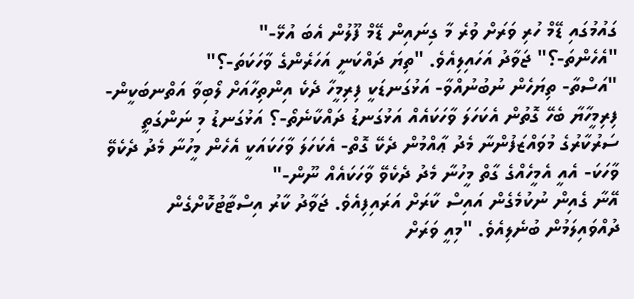ގައުމުގައި ޑޭމް ހުރި ވަރަށް ވުރެ މާ ގިނައިން ޑޭމް ފޫލުން އެބަ އުޅޭ-"
"އެހެންތަ-؟" ޖަވާދު އަހައިލިއެވެ. "ތިޔަ ދައްކަނީ އަހަރެންގެ ވާހަކަތަ-؟"
"އަސްތާ- ތިޔަހެން ނުބުނުއްވާ- އަޅުގަނޑަކީ ފިރިމީހާ ދެކެ އިންތިހާއަށް ލޯބިވާ އަތްނބަކީން- ފިރިމީހާޔާ ބެހޭ ގޮތުން އެކަހަލަ ވާހަކައެއް އަޅުގަނޑު ދައްކާނެތޯ-؟ އަޅުގަނޑު މި ނަންގަތީ ސަރުކާރުގެ މުވައްޒަފުންނާ މެދު ޢާއްމުން ދެކޭ ގޮތް- އެކަހަލަ ވާހަކައަކީ އެހެން މީހުނާ މެދު ދެކެވޭ ވާހަކަ- އެއީ އެމީހެއްގެ ގާތް މީހުނާ މެދު ދެކެވޭ ވާހަކައެއް ނޫން-"
އޭނާ ގެއިން ނުކުމެގެން އައިސް ކާރަށް އަރައިފިއެވެ. ޖަވާދު ކާރު އިސްޓާޓުކޮށްގެން ދުއްވައިލަމުން ބުނެލިއެވެ. "މިއީ ވަރަށް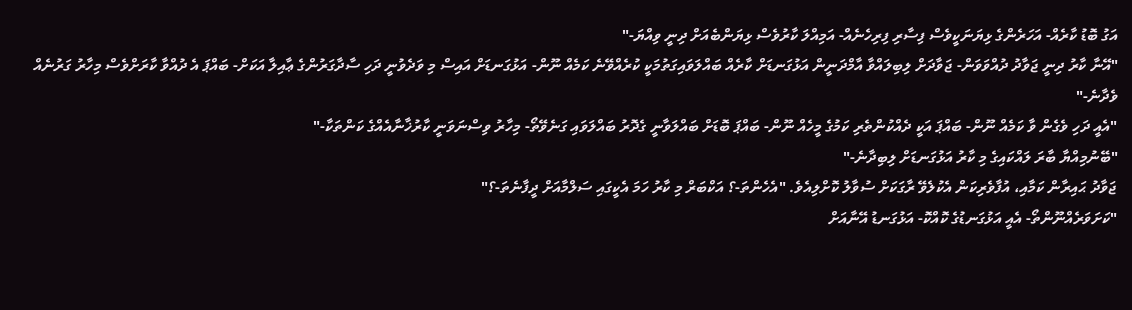އަގު ބޮޑު ކާރެއް- އަހަރެންގެ ޅިޔަނަކީވެސް ފިސާރި ފިރިހެނެއް- އަމިއްލަ ކާރުވެސް ޅިޔަންބެއަށް ދިނީ ވިއްޔަ-"
"އޭނާ ކާރު ދިނީ ޖަވާދު ދުއްވަވަން- ޖަވާދަށް ލިބިލައްވާ އާމްދަނީން އަޅުގަނޑަށް ކާރެއް ބައްލަވައިގަތުމަކީ ކުރެއްވޭނެ ކަމެއް ނޫން- އަޅުގަނޑަށް އައިސް މި ވަދެވުނީ ދަހި ސާދާގަރުންގެ ޢާއިލާ އަކަށް- ބައްޕަ އެ ދުއްވާ ކާރަށްވެސް މިހާރު ގަރުނެއް ވެދާނެ-"
"އެއީ ދަހި ވެގެން ވާ ކަމެއް ނޫން- ބައްޕަ އަކީ ދެއްކުންތެރި ކަމުގެ މީހެއް ނޫން- ބައްޕަ ބޮޑަށް ބައްލަވާނީ ގެދޮރު ބައްލަވައި ގަނެވޭތޯ- މިހާރު ވިސްނަވަނީ ކާރުޚާނާއެއްގެ ކަންތަކާ-"
"ބޭނުމިއްޔާ ބާރަ ލައްކައިގެ މި ކާރު އަޅުގަނޑަށް ލިބިދާނެ-"
ޖަވާދު ޙައިރާން ކަމާއި، އުފާވެރިކަން އެކުލެވޭ ރާގަކަށް ސުވާލު ކޮށްލިއެވެ. "އެހެންތަ-؟ އަކްބަރް މި ކާރު ހަމަ އެކީގައި ސަލްމާއަށް ދީފާނެތަ-؟"
"ކަށަވަރެއްނޫންތޯ- އެއީ އަޅުގަނޑުގެ ކޮއްކޮ- އަޅުގަނޑު އޭނާއަށް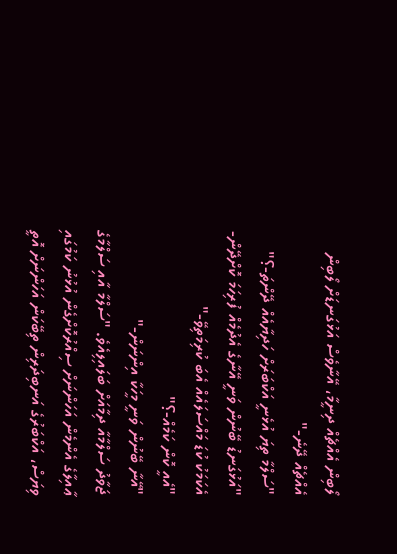ލޯބިން އެއްޗެއް ދިނީމާ، އޭނާވެސް އަޅުގަނޑަށް ލޯބިން އެއްޗެއް ދޭނެ-"
"ސަލްމާ ތިޔަ އުޅެނީ އަކްބަރަށް ހަދިޔާއެއް ދޭންތަ-؟"
"އަޅުގަނޑު ބޭނުން ވަނީ އޭނާގެ އެދުމެއް ފުރިހަމަ ކޮށްދޭން- އެކަމަކު ކުޑަ މައްސަލައެއް އެބަ ކުރިމަތިވޭ-"
"އެއީ ކޮން ކަމެއް-؟"
"އޭނާ ބޭނުން ވަނީ މީހަކާ އިންނަން-"
ޖަވާދު ސަލްމާއާ ދިމާއަށް ބަލައިލިއެވެ. "ސަލްމާ އާއި ސަލްމާގެ ޢާއިލާގެ އެންމެން އަހަންނަށް ސިއްރުކޮށްގެން އުޅުނު ކަމުގައި ވިޔަސް، އަކްބަރުގެ އަނބިދަރިން ތިބޭކަން އަހަންނަށް އޮތީ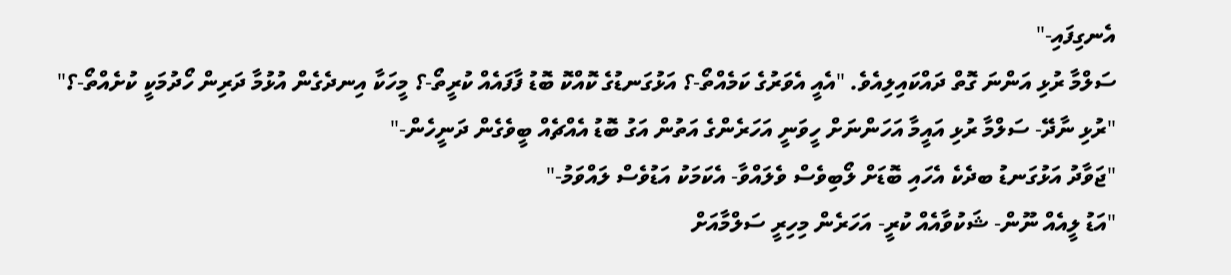އެނގިފައި-"
ސަލްމާ ރުޅި އަންނަ ގޮތް ދައްކައިލިއެވެ. "އެއީ އެވަރުގެ ކަމެއްތޯ-؟ އަޅުގަނޑުގެ ކޮއްކޮ ބޮޑު ފާފައެއް ކުރީތޯ-؟ މީހަކާ އިނދެގެން އުޅުމާ ދަރިން ހޯދުމަކީ ކުށެއްތޯ-؟"
"ރުޅި ނާދޭ- ސަލްމާ ރުޅި އައީމާ އަހަންނަށް ހީވަނީ އަހަރެންގެ އަތުން އަގު ބޮޑު އެއްޗެއް ބީވެގެން ދަނީހެން-"
"ޖަވާދު އަޅުގަނޑު ބދެކެ އެހައި ބޮޑަށް ލޯބިވެސް ވެލައްވާ- އެކަމަކު އަޑުވެސް ލައްވަމު-"
"އަޑު ލީއެއް ނޫން- ޝަކުވާއެއް ކުރީ- އަހަރެން މިހިރީ ސަލްމާއަށް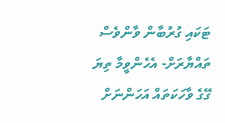ޓަކައި ގުރުބާން ވާންވެސް ތައްޔާރަށް- އެހެންވީމާ ތިޔަ ގޭގެ ވާހަކަތައް އަހަންނަށް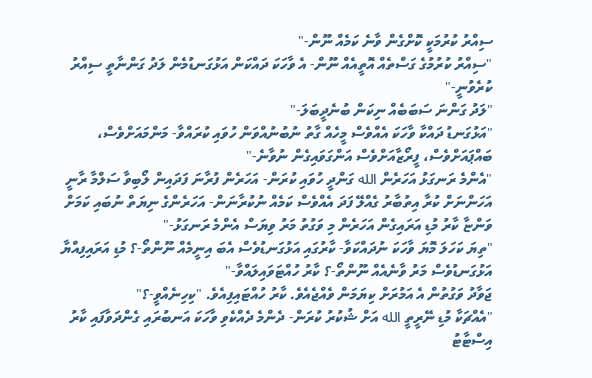ސިއްރު ކުރުމަކީ ކޮށްގެން ވާނެ ކަމެއް ނޫން-"
"ސިއްރު ކުރުމުގެ ގަސްތެއް އޮތީއެއް ނޫން- އެ ވާހަކަ ދައްކަން އަޅުގަނޑުމެން ލަދު ގަންނާތީ ސިއްރު ކުރެވުނީ-"
"ލަދު ގަންނަ ސަބަބެއް ނިކަން ބުނެދީބަލަ-"
"އަޅުގަނޑު ދައްކާ ވާހަކަ އެއްވެސް މީހެއް ގާތު ނުބުނުއްވަން ހުވައި ކުރައްވާ- މަންމައަށްވެސް، ބައްޕައަށްވެސް، ފީރޯޒާއަށްވެސް އަންގަވައިގެން ނުވާނެ-"
"އެންމެ ރަނގަޅު އަހަރެން الله ގަންދީ ހުވައި ކުރަން- އަހަރެން ފުރާނަ ފަދައިން ލޯބިވާ ސަލްމާ ރާނީ އަހަންނަށް ކުރާ އިތުބާރު ގެއްލޭ ފަދަ އެއްވެސް ކަމެއް ނުކުރާނަން- އަހަރެންގެ ނިޔަތް ނުބައި ކަމަށް ވަންޏާ ކާރު މުޑި އަރައިގެން އަހަރެން މި ވަގުތު މަރު ވިޔަސް އެންމެ ރަނގަޅު-"
"ތިޔަ ކަހަލަ މޮޔަ ވާހަކަ ނުދައްކަވާ- ކާރުގައި އަޅުގަނޑުވެސް އެބަ އިނީމެއް ނޫންތޯ-؟ މުޑި އަރައިފިއްޔާ އަޅުގަނޑުވެސް މަރު ވާނެއެއް ނޫންތޯ-؟ ކާރު ހުއްޓަވައިލައްވާ-"
ޖަވާދު ވަގުތުން އެ އަމުރަށް ކިޔަމަން ވެއްޖެއެވެ. ކާރު ހުއްޓައިފިއެވެ. "ކިހިނެއްވީ-؟"
"އެއްޗަކާ މުޑި ނޭރީތީ الله އަށް ޝުކުރު ކުރަން- ދެންމެ ދެއްކެވި ވާހަކަ އަނބުރައި ގެންދަވާފައި ކާރު އިސްޓާޓު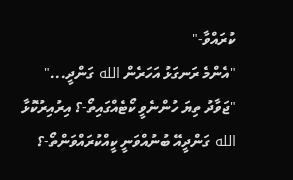ކުރައްވާ-"
"އެންމެ ރަނގަޅު އަހަރެން الله ގަންދީ..."
"ޖަވާދު ތިޔަ ހުންނެވީ ކޯޓެއްގައިތޯ-؟ އިރުއިރުކޮޅާ الله ގަންދީއޭ ބުނުއްވަނީ ކީއްކުރައްވަންތޯ-؟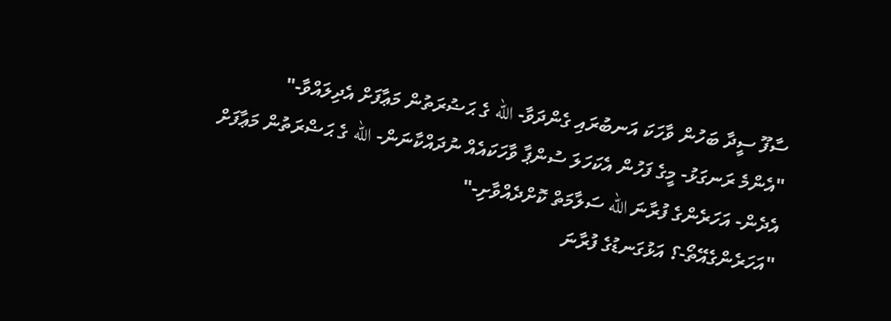ސާފޫ ސީދާ ބަހުން ވާހަކަ އަނބުރައި ގެންދަވާ- الله ގެ ޙަޟުރަތުން މަޢާފަށް އެދިލައްވާ-"
"އެންމެ ރަނގަޅު- މީގެ ފަހުން އެކަހަލަ ސުންޕާ ވާހަކައެއް ނުދައްކާނަން- الله ގެ ޙަޟްރަތުން މަޢާފަށް އެދެން- އަހަރެންގެ ފުރާނަ الله ސަލާމަތް ކޮށްދެއްވާށި-"
"އަހަރެންގެއޭތޯ-؟ އަޅުގަނޑުގެ ފުރާނަ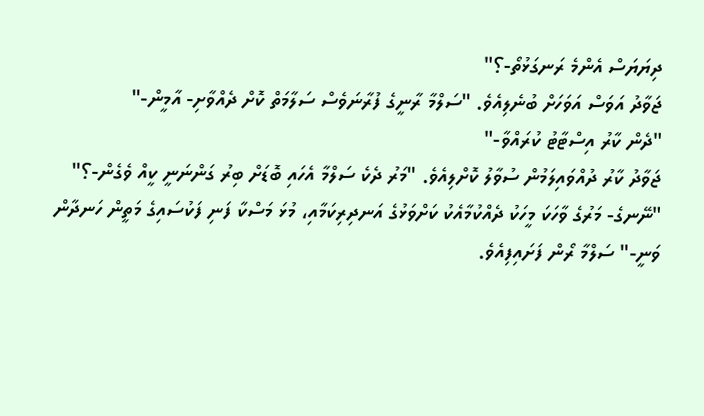ދިޔަޔަސް އެންމެ ރަނގަޅުތޯ-؟"
ޖަވާދު އަވަސް އަވަހަށް ބުނެލިއެވެ. "ސަލްމާ ރާނީގެ ފުރާނަވެސް ސަލާމަތް ކޮށް ދެއްވާށި- އާމީން-"
"ދެން ކާރު އިސްޓާޓު ކުރައްވާ-"
ޖަވާދު ކާރު ދުއްވައިލަމުން ސުވާލު ކޮށްލިއެވެ. "މަރު ދެކެ ސަލްމާ އެހައި ބޮޑަށް ބިރު ގަންނަނީ ކީއް ވެގެން-؟"
"ނޭނގެ- މަރުގެ ވާހަކަ މީހަކު ދެއްކުމާއެކު ކަށްވަޅުގެ އަނދިރިކަމާއި، މުޅަ މަސްކާ ފަނި ފަކުސައިގެ މަތީން ހަނދާން ވަނީ-" ސަލްމާ ރޯން ފަށައިފިއެވެ.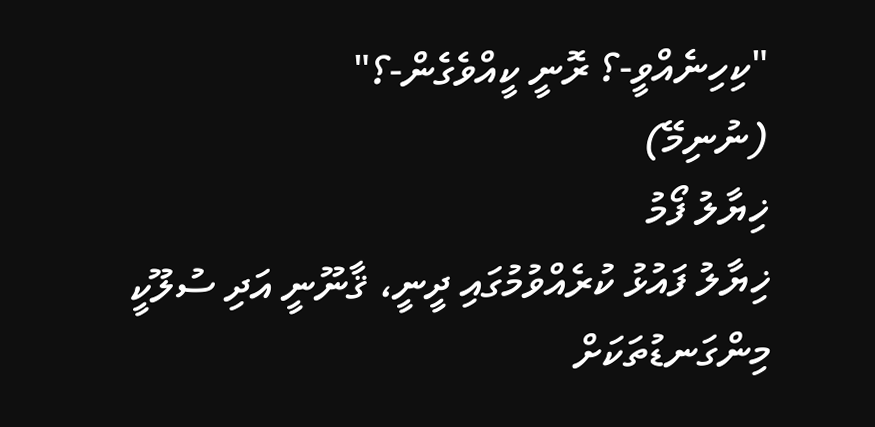"ކިހިނެއްވީ-؟ ރޮނީ ކީއްވެގެން-؟"
(ނުނިމޭ)
ޚިޔާލު ފޯމު
ޚިޔާލު ފައުޅު ކުރެއްވުމުގައި ދީނީ، ޤާނޫނީ އަދި ސުލޫކީ މިންގަނޑުތަކަށް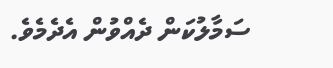ސަމާލުކަން ދެއްވުން އެދެމެވެ.